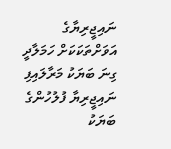ނައިޖީރިޔާގެ އަވަށްތަކަކަށް ހަމަލާދީ ގިނަ ބަޔަކު މަރާލައިފި
ނައިޖީރިޔާ ފުލުހުންގެ ބަޔަކު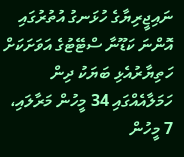ނައިޖީރިޔާގެ ހުޅަނގު އުތުރުގައި އޮންނަ ކަޑޫނާ ސްޓޭޓުގެ އަވަށަކަށް ހަތިޔާރުއެޅި ބަޔަކު ދިން ހަމަލާއެއްގައި 34 މީހުން މަރާލައި، 7 މީހުން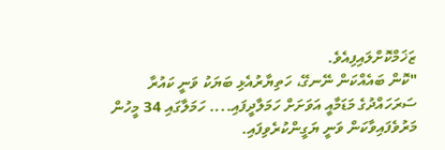ޒަޚަމްކޮށްލައިފިއެވެ.
"ކޮން ބައެއްކަން ނޭނގޭ، ހަތިޔާރުއެޅި ބަޔަކު ވަނީ ކައުރާ ސަރަހައްދުގެ މަޑަމާއީ އަވަށަށް ހަމަލާދީފައި.... ހަމަލާގައި 34 މީހުން މަރުވެފައިވާކަން ވަނީ ޔަގީންކުރެވިފައި.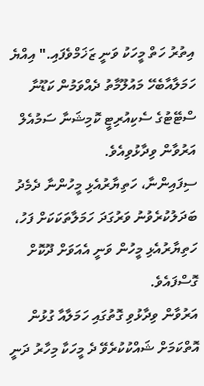އިތުރު ހަތް މީހަކު ވަނީ ޒަޚަމްވެފައި." އިއްޔެ ހަމަލާއާބެހޭ މައުލޫމާތު ދެއްވަމުން ކަޑޫނާ ސްޓޭޓުގެ ސެކިއުރިޓީ ކޮމިޝަނާ ސަމުއެލް އަރުވާން ވިދާޅުވިއެވެ.
ސިފައިންނާ، ހަތިޔާރުއެޅި މީހުންނާ ދެމެދު ބަދަލުކުރެވުނު ވަރުގަދަ ހަމަލާތަކަކަށް ފަހު، ހަތިޔާރުއެޅި މީހުން ވަނީ އެއަވަށް ދޫކޮށް ގޮސްފައެވެ.
އަރުވާން ވިދާޅުވި ގޮތުގައި ހަމަލާއާ ގުޅުން އޮތްކަމަށް ޝައްކުކުރެވޭ ދެ މީހަކާ މިހާރު ދަނީ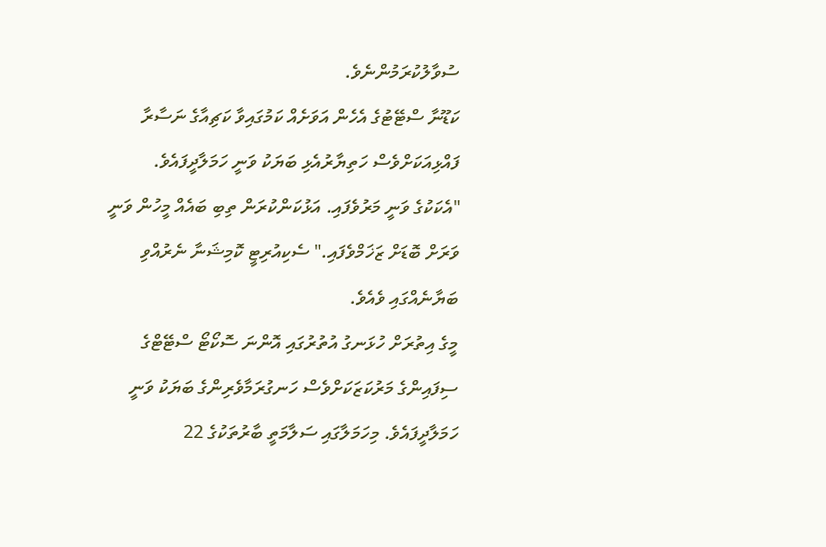ސުވާލުކުރަމުންނެވެ.
ކަޑޫނާ ސްޓޭޓުގެ އެހެން އަވަށެއް ކަމުގައިވާ ކަޗިއާގެ ނަސާރާ ފައްޅިއަކަށްވެސް ހަތިޔާރުއެޅި ބަޔަކު ވަނީ ހަމަލާދީފައެވެ.
"އެކަކުގެ ވަނީ މަރުވެފައި. އަޅުކަންކުރަން ތިބި ބައެއް މީހުން ވަނީ ވަރަށް ބޮޑަށް ޒަޚަމްވެފައި." ސެކިއުރިޓީ ކޮމިޝަނާ ނެރުއްވި ބަޔާނެއްގައި ވެއެވެ.
މީގެ އިތުރަށް ހުޅަނގު އުތުރުގައި އޮންނަ ސޮކޯޓޯ ސްޓޭޓްގެ ސިފައިންގެ މަރުކަޒަކަށްވެސް ހަނގުރަމާވެރިންގެ ބަޔަކު ވަނީ ހަމަލާދީފައެވެ. މިހަމަލާގައި ސަލާމަތީ ބާރުތަކުގެ 22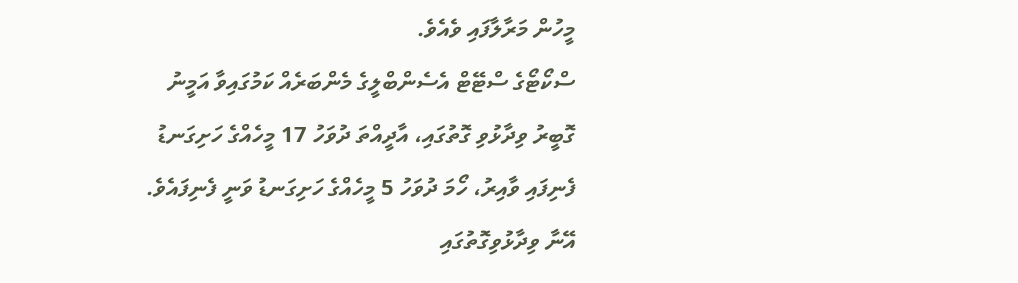މީހުން މަރާލާފައި ވެއެވެ.
ސްކޯޓޯގެ ސްޓޭޓް އެސެންބްލީގެ މެންބަރެއް ކަމުގައިވާ އަމީނު ގޮބީރު ވިދާޅުވި ގޮތުގައި، އާދީއްތަ ދުވަހު 17 މީހެއްގެ ހަށިގަނޑު ފެނިފައި ވާއިރު، ހޯމަ ދުވަހު 5 މީހެއްގެ ހަށިގަނޑު ވަނީ ފެނިފައެވެ. އޭނާ ވިދާޅުވިގޮތުގައި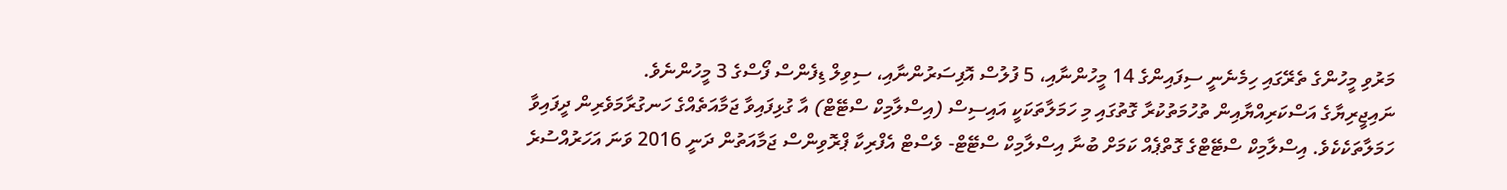މަރުވި މީހުންގެ ތެރޭގައި ހިމެނެނީ ސިފައިންގެ 14 މީހުންނާއި، 5 ފުލުސް އޮފިސަރުންނާއި، ސިވިލް ޑިފެންސް ފޯސްގެ 3 މީހުންނެވެ.
ނައިޖީރިޔާގެ އަސްކަރިއްޔާއިން ތުހުމަތުކުރާ ގޮތުގައި މި ހަމަލާތަކަކީ އައިސިސް (އިސްލާމިކް ސްޓޭޓް) އާ ގުޅިފައިވާ ޖަމާއަތެއްގެ ހަނގުރާމަވެރިން ދީފައިވާ ހަމަލާތަކެކެވެ. އިސްލާމިކް ސްޓޭޓްގެ ގޮތްޕެއް ކަމަށް ބުނާ އިސްލާމިކް ސްޓޭޓް- ވެސްޓް އެފްރިކާ ޕްރޮވިންސް ޖަމާއަތުން ދަނީ 2016 ވަނަ އަހަރުއްސުރެ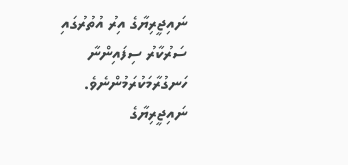ނައިޖީރިޔާގެ އިރު އުތުރުގައި ސަރުކާރު ސިފައިންނާ ހަނގުރާމަކުރަމުންނެވެ.
ނައިޖީރިޔާގެ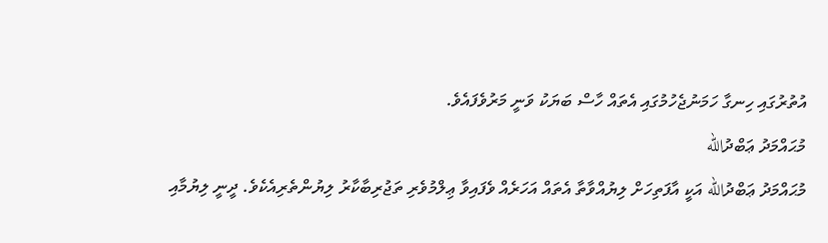އުތުރުގައި ހިނގާ ހަމަނުޖެހުމުގައި އެތައް ހާސް ބަޔަކު ވަނީ މަރުވެފައެވެ.
މުޙައްމަދު ޢަބްދުالله
މުޙައްމަދު ޢަބްދުالله އަކީ އާފަތިހަށް ލިޔުއްވާތާ އެތައް އަހަރެއް ވެފައިވާ ޢިލްމުވެރި ތަޖުރިބާކާރު ލިޔުންތެރިއެކެވެ. ދީނީ ލިޔުމާއި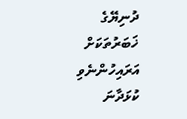ދުނިޔޭގެ ޚަބަރުތަކަށް އަރައިހުންނެވި ކުޅަދާނަ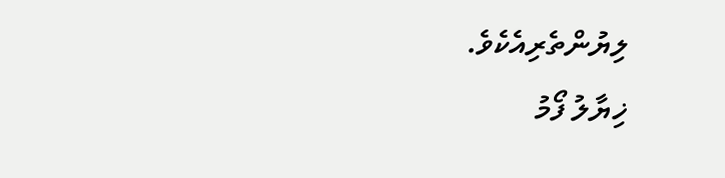ލިޔުންތެރިއެކެވެ.
ޚިޔާލު ފޯމު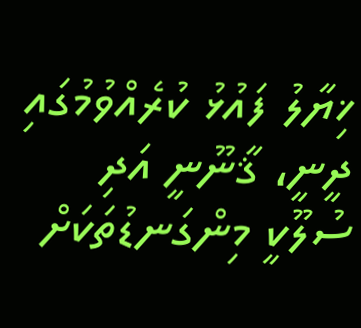ޚިޔާލު ފައުޅު ކުރެއްވުމުގައި ދީނީ، ޤާނޫނީ އަދި ސުލޫކީ މިންގަނޑުތަކަށް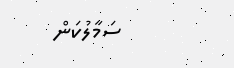ސަމާލުކަން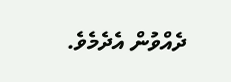ދެއްވުން އެދެމެވެ.